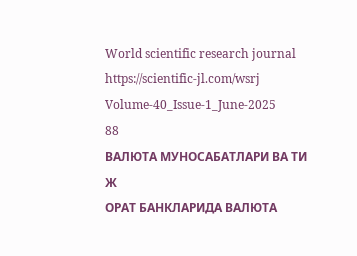World scientific research journal
https://scientific-jl.com/wsrj
Volume-40_Issue-1_June-2025
88
ВАЛЮТА МУНОСАБАТЛАРИ ВА ТИ
Ж
ОРАТ БАНКЛАРИДА ВАЛЮТА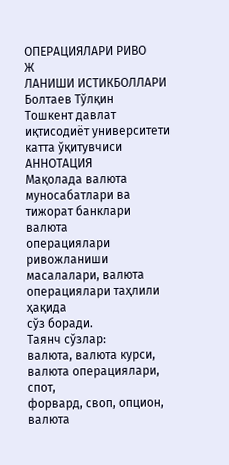OПЕРAЦИЯЛAРИ РИВО
Ж
ЛАНИШИ ИСТИКБОЛЛАРИ
Болтаев Тўлқин
Тошкент давлат иқтисодиёт университети
катта ўқитувчиси
АННОТАЦИЯ
Мақолада валюта муносабатлари ва тижорат банклари валюта
операциялари ривожланиши масалалари, валюта операциялари таҳлили ҳақида
сўз боради.
Таянч сўзлар:
валюта, валюта курси, валюта операциялари, спот,
форвард, своп, опцион, валюта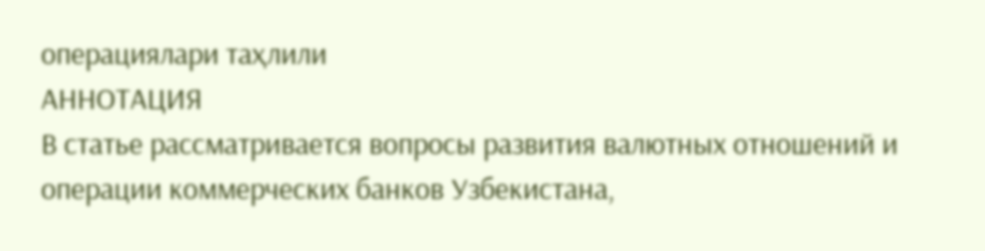операциялари таҳлили
АННОТАЦИЯ
В статье рассматривается вопросы развития валютных отношений и
операции коммерческих банков Узбекистана,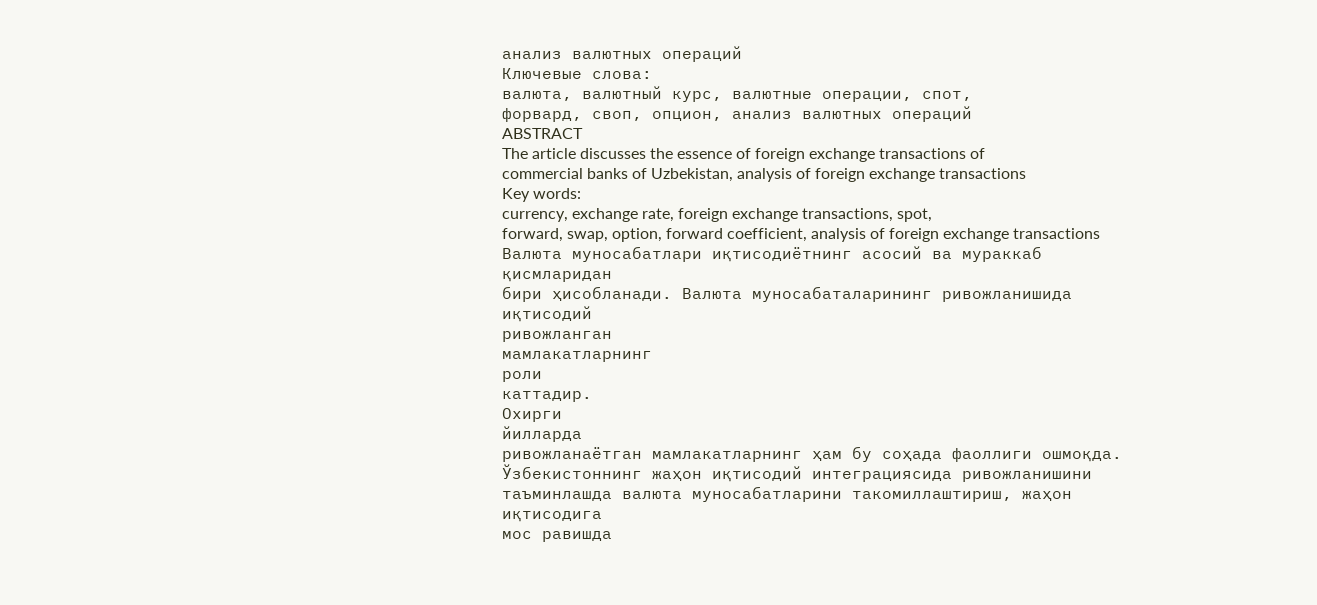анализ валютных операций
Ключевые слова:
валюта, валютный курс, валютные операции, спот,
форвард, своп, опцион, анализ валютных операций
ABSTRACT
The article discusses the essence of foreign exchange transactions of
commercial banks of Uzbekistan, analysis of foreign exchange transactions
Key words:
currency, exchange rate, foreign exchange transactions, spot,
forward, swap, option, forward coefficient, analysis of foreign exchange transactions
Валюта муносабатлари иқтисодиётнинг асосий ва мураккаб қисмларидан
бири ҳисобланади. Валюта муносабаталарининг ривожланишида иқтисодий
ривожланган
мамлакатларнинг
роли
каттадир.
Охирги
йилларда
ривожланаётган мамлакатларнинг ҳам бу соҳада фаоллиги ошмоқда.
Ўзбекистоннинг жаҳон иқтисодий интеграциясида ривожланишини
таъминлашда валюта муносабатларини такомиллаштириш, жаҳон иқтисодига
мос равишда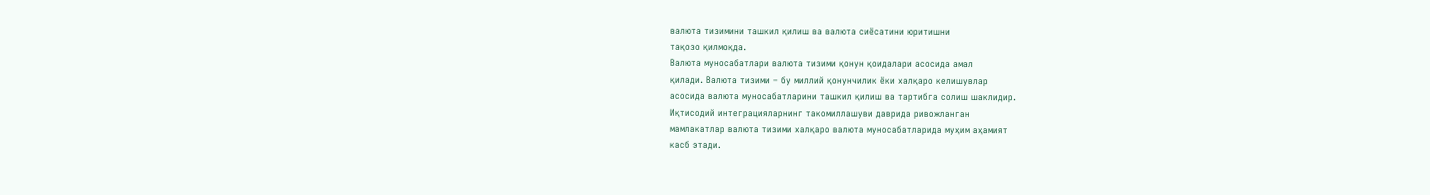валюта тизимини ташкил қилиш ва валюта сиёсатини юритишни
тақозо қилмоқда.
Валюта муносабатлари валюта тизими қонун қоидалари асосида амал
қилади. Валюта тизими – бу миллий қонунчилик ёки халқаро келишувлар
асосида валюта муносабатларини ташкил қилиш ва тартибга солиш шаклидир.
Иқтисодий интеграцияларнинг такомиллашуви даврида ривожланган
мамлакатлар валюта тизими халқаро валюта муносабатларида муҳим аҳамият
касб этади.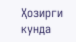Ҳозирги кунда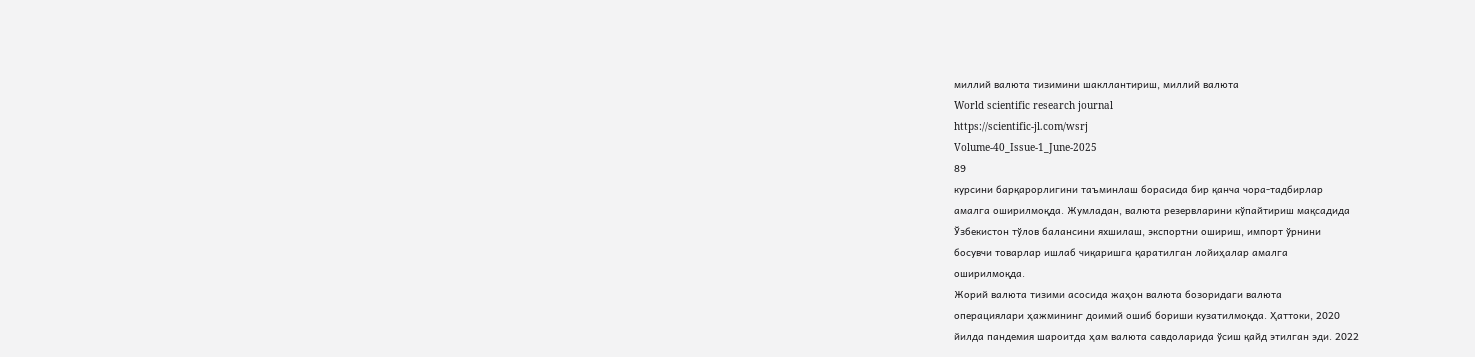миллий валюта тизимини шакллантириш, миллий валюта
World scientific research journal
https://scientific-jl.com/wsrj
Volume-40_Issue-1_June-2025
89
курсини барқарорлигини таъминлаш борасида бир қанча чора-тадбирлар
амалга оширилмоқда. Жумладан, валюта резервларини кўпайтириш мақсадида
Ўзбекистон тўлов балансини яхшилаш, экспортни ошириш, импорт ўрнини
босувчи товарлар ишлаб чиқаришга қаратилган лойиҳалар амалга
оширилмоқда.
Жорий валюта тизими асосида жаҳон валюта бозоридаги валюта
операциялари ҳажмининг доимий ошиб бориши кузатилмоқда. Ҳаттоки, 2020
йилда пандемия шароитда ҳам валюта савдоларида ўсиш қайд этилган эди. 2022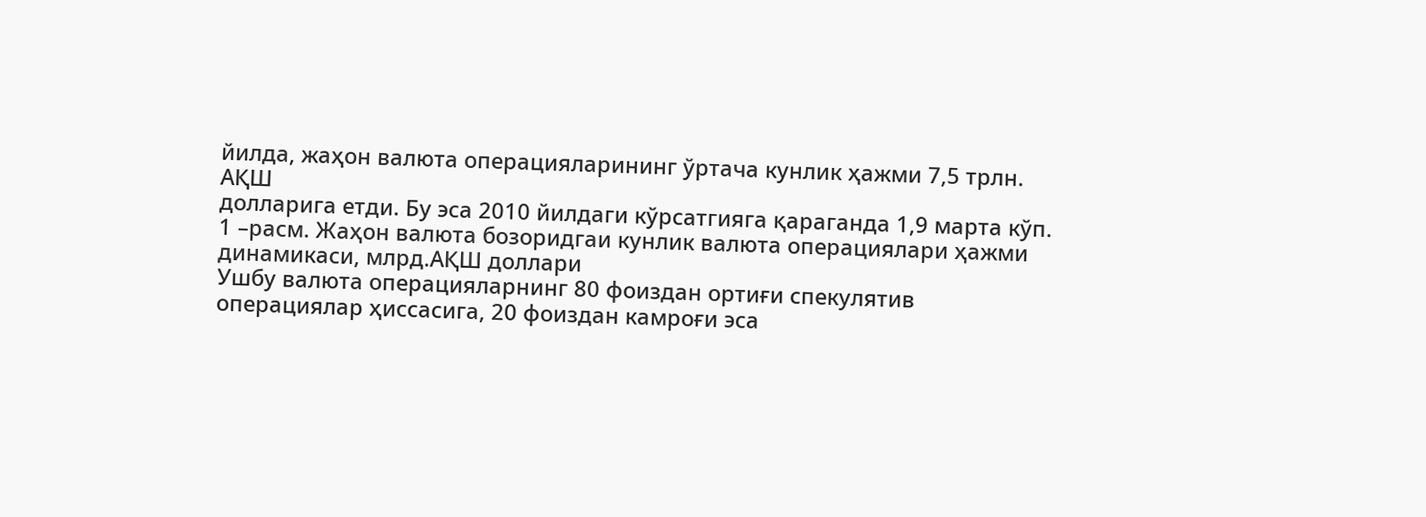йилда, жаҳон валюта операцияларининг ўртача кунлик ҳажми 7,5 трлн. АҚШ
долларига етди. Бу эса 2010 йилдаги кўрсатгияга қараганда 1,9 марта кўп.
1 –расм. Жаҳон валюта бозоридгаи кунлик валюта операциялари ҳажми
динамикаси, млрд.АҚШ доллари
Ушбу валюта операцияларнинг 80 фоиздан ортиғи спекулятив
операциялар ҳиссасига, 20 фоиздан камроғи эса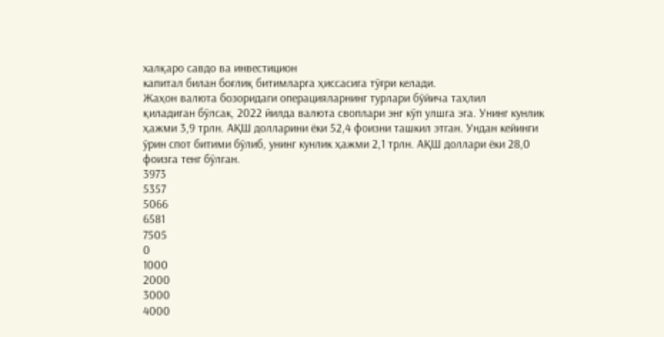халқаро савдо ва инвестицион
капитал билан боғлиқ битимларга ҳиссасига тўғри келади.
Жаҳон валюта бозоридаги операцияларнинг турлари бўйича таҳлил
қиладиган бўлсак, 2022 йилда валюта своплари энг кўп улшга эга. Унинг кунлик
ҳажми 3,9 трлн. АҚШ долларини ёки 52,4 фоизни ташкил этган. Ундан кейинги
ўрин спот битими бўлиб, унинг кунлик ҳажми 2,1 трлн. АҚШ доллари ёки 28,0
фоизга тенг бўлган.
3973
5357
5066
6581
7505
0
1000
2000
3000
4000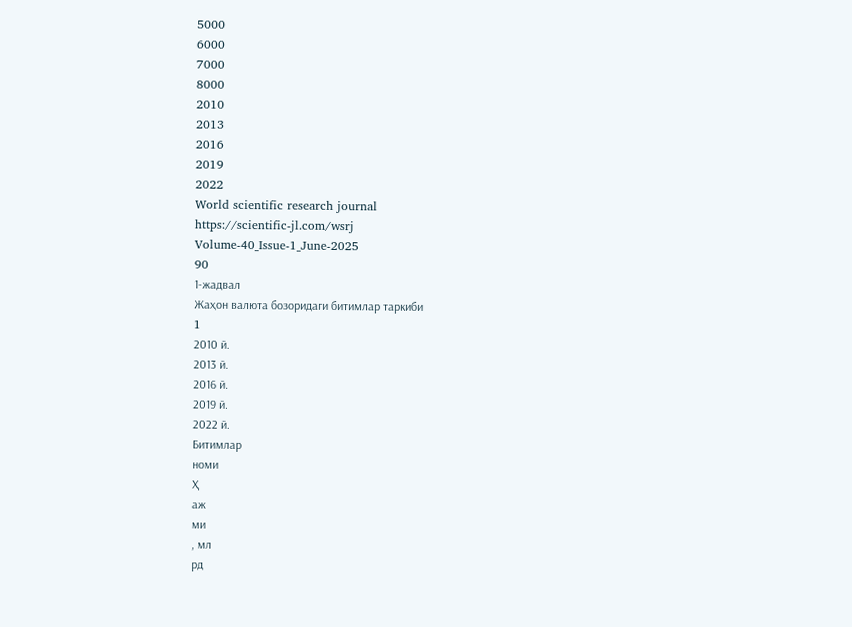5000
6000
7000
8000
2010
2013
2016
2019
2022
World scientific research journal
https://scientific-jl.com/wsrj
Volume-40_Issue-1_June-2025
90
1-жадвал
Жаҳон валюта бозоридаги битимлар таркиби
1
2010 й.
2013 й.
2016 й.
2019 й.
2022 й.
Битимлар
номи
Ҳ
аж
ми
, мл
рд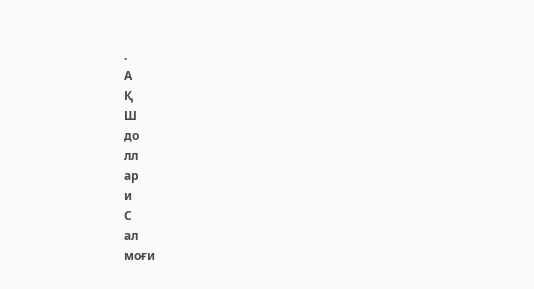.
А
Қ
Ш
до
лл
ар
и
С
ал
моғи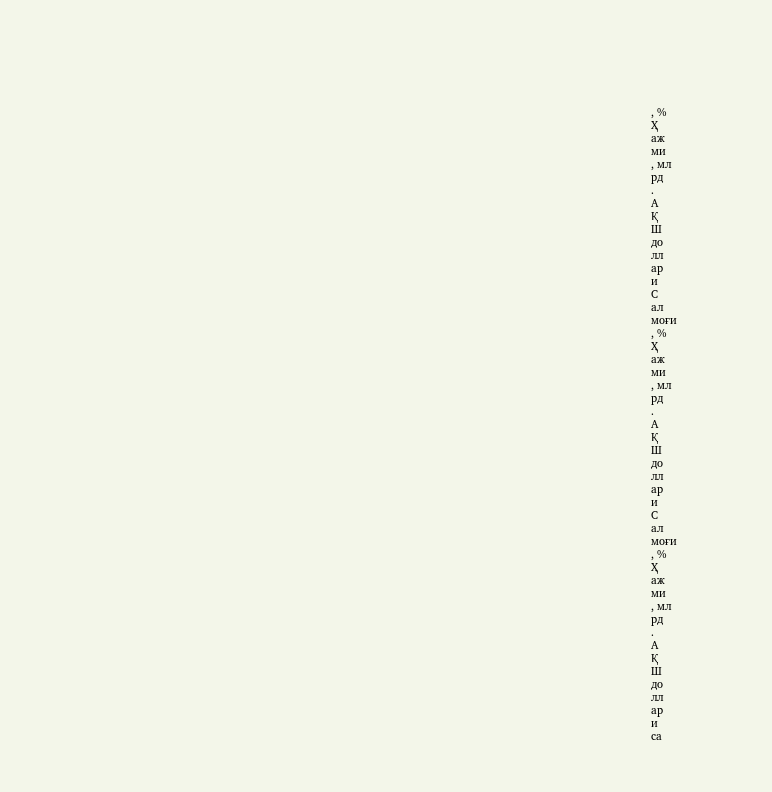, %
Ҳ
аж
ми
, мл
рд
.
А
Қ
Ш
до
лл
ар
и
С
ал
моғи
, %
Ҳ
аж
ми
, мл
рд
.
А
Қ
Ш
до
лл
ар
и
С
ал
моғи
, %
Ҳ
аж
ми
, мл
рд
.
А
Қ
Ш
до
лл
ар
и
са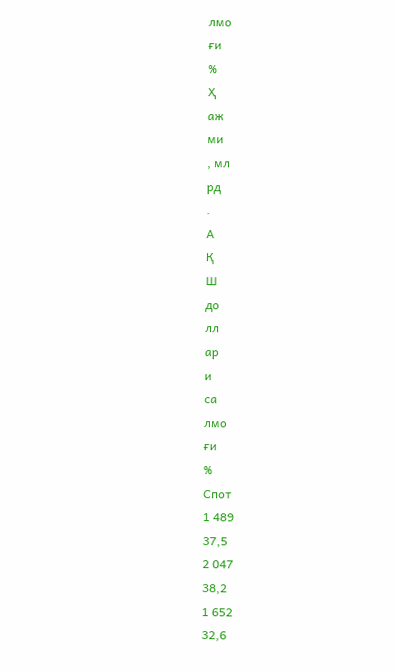лмо
ғи
%
Ҳ
аж
ми
, мл
рд
.
А
Қ
Ш
до
лл
ар
и
са
лмо
ғи
%
Спот
1 489
37,5
2 047
38,2
1 652
32,6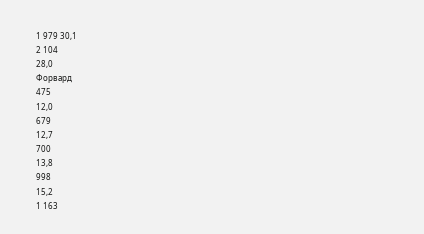1 979 30,1
2 104
28,0
Форвард
475
12,0
679
12,7
700
13,8
998
15,2
1 163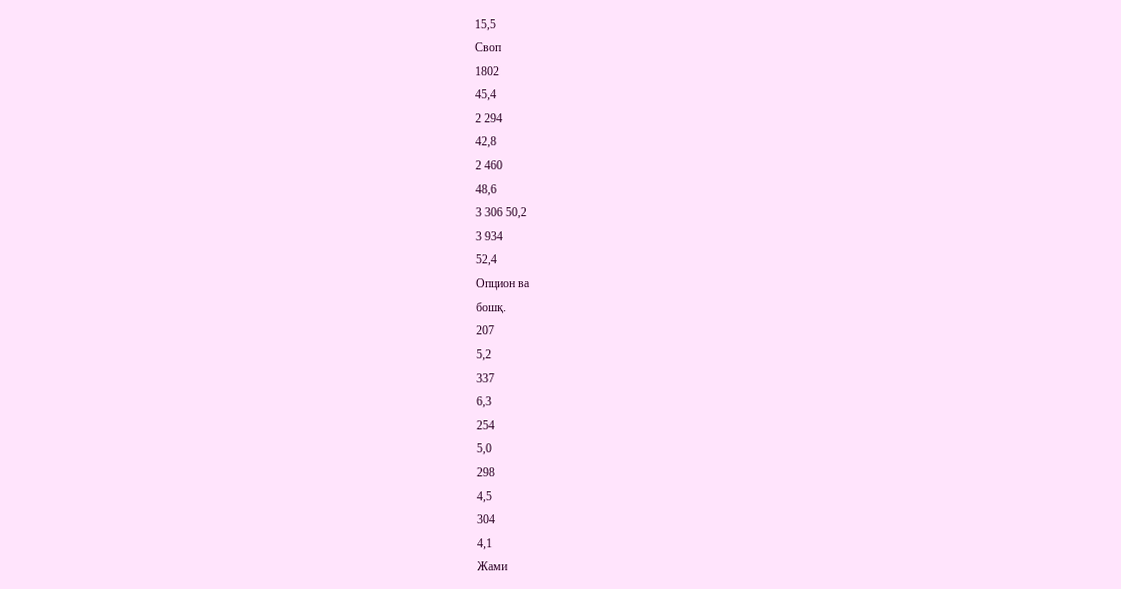15,5
Своп
1802
45,4
2 294
42,8
2 460
48,6
3 306 50,2
3 934
52,4
Опцион ва
бошқ.
207
5,2
337
6,3
254
5,0
298
4,5
304
4,1
Жами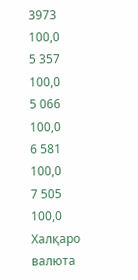3973
100,0
5 357
100,0
5 066
100,0
6 581
100,0
7 505
100,0
Халқаро валюта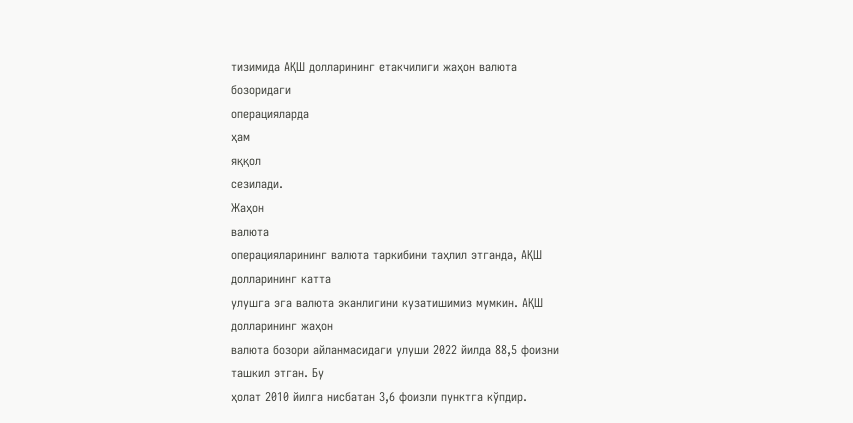тизимида АҚШ долларининг етакчилиги жаҳон валюта
бозоридаги
операцияларда
ҳам
яққол
сезилади.
Жаҳон
валюта
операцияларининг валюта таркибини таҳлил этганда, АҚШ долларининг катта
улушга эга валюта эканлигини кузатишимиз мумкин. АҚШ долларининг жаҳон
валюта бозори айланмасидаги улуши 2022 йилда 88,5 фоизни ташкил этган. Бу
ҳолат 2010 йилга нисбатан 3,6 фоизли пунктга кўпдир.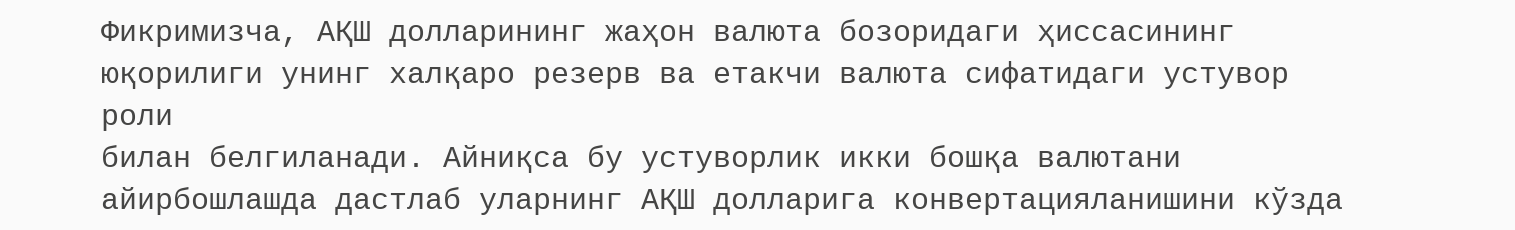Фикримизча, АҚШ долларининг жаҳон валюта бозоридаги ҳиссасининг
юқорилиги унинг халқаро резерв ва етакчи валюта сифатидаги устувор роли
билан белгиланади. Айниқса бу устуворлик икки бошқа валютани
айирбошлашда дастлаб уларнинг АҚШ долларига конвертацияланишини кўзда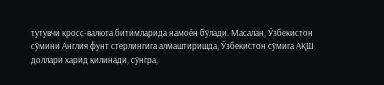тутувчи кросс-валюта битимларида намоён бўлади. Масалан, Ўзбекистон
сўмини Англия фунт стерлингига алмаштиришда, Ўзбекистон сўмига АҚШ
доллари харид қилинади, сўнгра,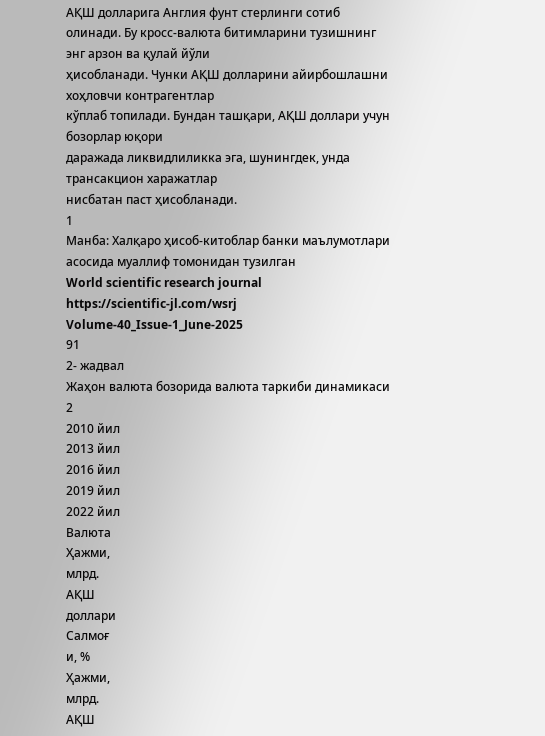АҚШ долларига Англия фунт стерлинги сотиб
олинади. Бу кросс-валюта битимларини тузишнинг энг арзон ва қулай йўли
ҳисобланади. Чунки АҚШ долларини айирбошлашни хоҳловчи контрагентлар
кўплаб топилади. Бундан ташқари, АҚШ доллари учун бозорлар юқори
даражада ликвидлиликка эга, шунингдек, унда трансакцион харажатлар
нисбатан паст ҳисобланади.
1
Манба: Халқаро ҳисоб-китоблар банки маълумотлари асосида муаллиф томонидан тузилган
World scientific research journal
https://scientific-jl.com/wsrj
Volume-40_Issue-1_June-2025
91
2- жадвал
Жаҳон валюта бозорида валюта таркиби динамикаси
2
2010 йил
2013 йил
2016 йил
2019 йил
2022 йил
Валюта
Ҳажми,
млрд.
АҚШ
доллари
Салмоғ
и, %
Ҳажми,
млрд.
АҚШ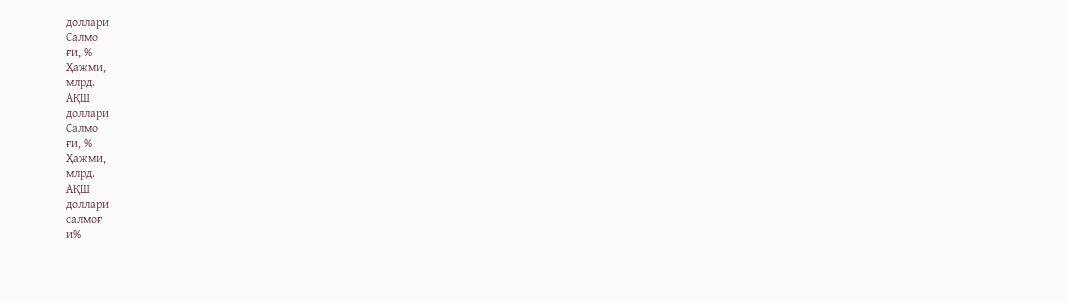доллари
Салмо
ғи, %
Ҳажми,
млрд.
АҚШ
доллари
Салмо
ғи, %
Ҳажми,
млрд.
АҚШ
доллари
салмоғ
и%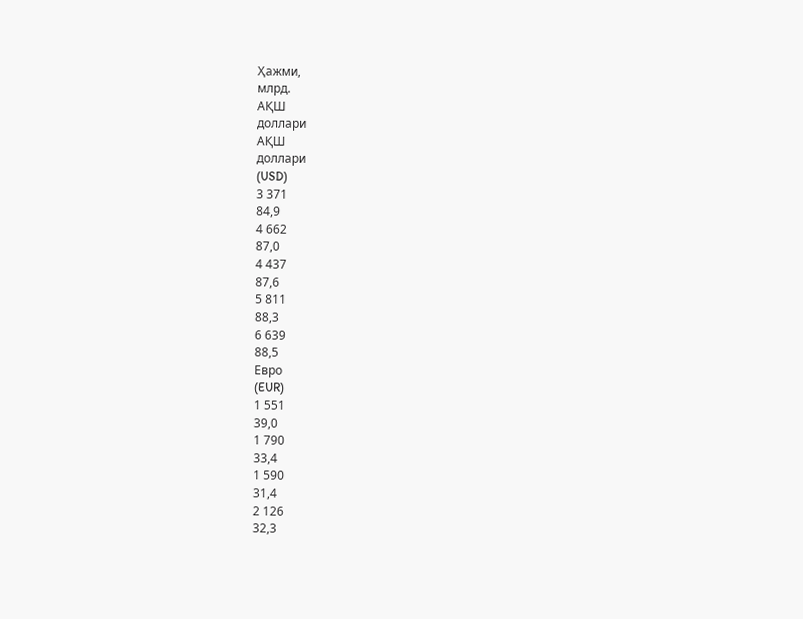Ҳажми,
млрд.
АҚШ
доллари
АҚШ
доллари
(USD)
3 371
84,9
4 662
87,0
4 437
87,6
5 811
88,3
6 639
88,5
Евро
(EUR)
1 551
39,0
1 790
33,4
1 590
31,4
2 126
32,3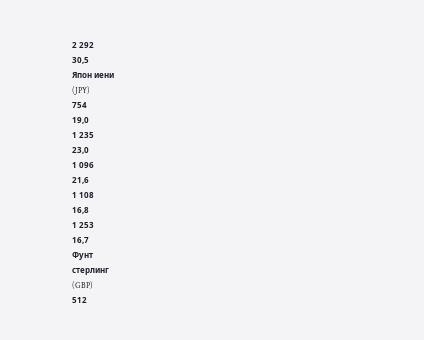2 292
30,5
Япон иени
(JPY)
754
19,0
1 235
23,0
1 096
21,6
1 108
16,8
1 253
16,7
Фунт
стерлинг
(GBP)
512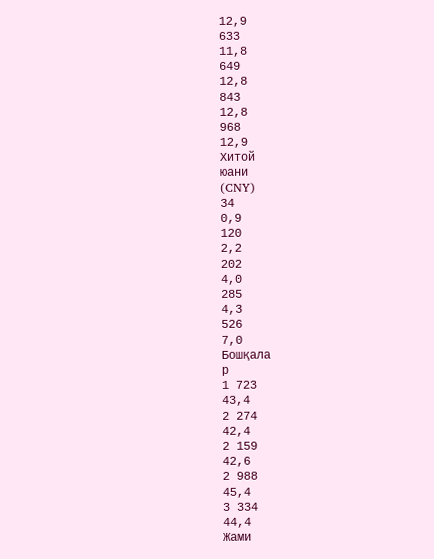12,9
633
11,8
649
12,8
843
12,8
968
12,9
Хитой
юани
(CNY)
34
0,9
120
2,2
202
4,0
285
4,3
526
7,0
Бошқала
р
1 723
43,4
2 274
42,4
2 159
42,6
2 988
45,4
3 334
44,4
Жами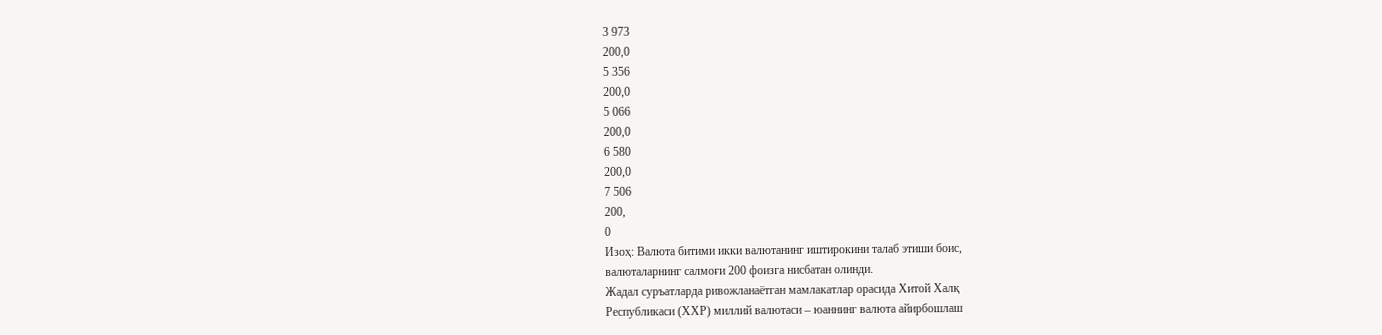3 973
200,0
5 356
200,0
5 066
200,0
6 580
200,0
7 506
200,
0
Изоҳ: Валюта битими икки валютанинг иштирокини талаб этиши боис,
валюталарнинг салмоғи 200 фоизга нисбатан олинди.
Жадал суръатларда ривожланаётган мамлакатлар орасида Хитой Халқ
Республикаси (ХХР) миллий валютаси – юаннинг валюта айирбошлаш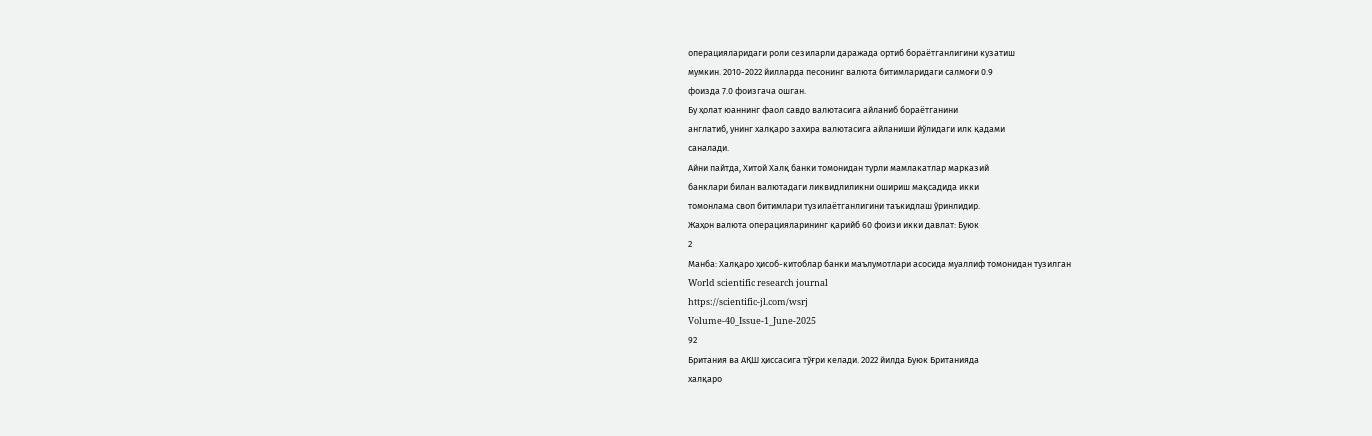операцияларидаги роли сезиларли даражада ортиб бораётганлигини кузатиш
мумкин. 2010-2022 йилларда песонинг валюта битимларидаги салмоғи 0.9
фоизда 7.0 фоизгача ошган.
Бу ҳолат юаннинг фаол савдо валютасига айланиб бораётганини
англатиб, унинг халқаро захира валютасига айланиши йўлидаги илк қадами
саналади.
Айни пайтда, Хитой Халқ банки томонидан турли мамлакатлар марказий
банклари билан валютадаги ликвидлиликни ошириш мақсадида икки
томонлама своп битимлари тузилаётганлигини таъкидлаш ўринлидир.
Жаҳон валюта операцияларининг қарийб 60 фоизи икки давлат: Буюк
2
Манба: Халқаро ҳисоб-китоблар банки маълумотлари асосида муаллиф томонидан тузилган
World scientific research journal
https://scientific-jl.com/wsrj
Volume-40_Issue-1_June-2025
92
Британия ва АҚШ ҳиссасига тўғри келади. 2022 йилда Буюк Британияда
халқаро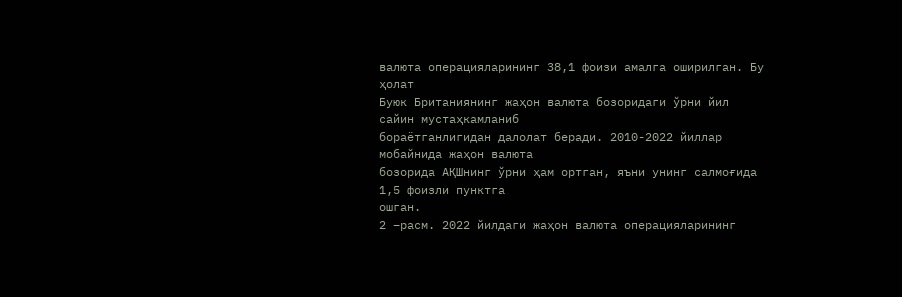валюта операцияларининг 38,1 фоизи амалга оширилган. Бу ҳолат
Буюк Британиянинг жаҳон валюта бозоридаги ўрни йил сайин мустаҳкамланиб
бораётганлигидан далолат беради. 2010-2022 йиллар мобайнида жаҳон валюта
бозорида АҚШнинг ўрни ҳам ортган, яъни унинг салмоғида 1,5 фоизли пунктга
ошган.
2 –расм. 2022 йилдаги жаҳон валюта операцияларининг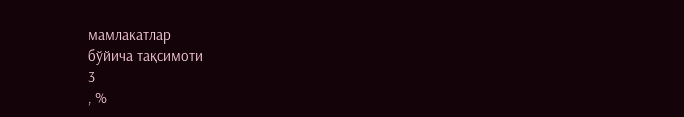мамлакатлар
бўйича тақсимоти
3
, %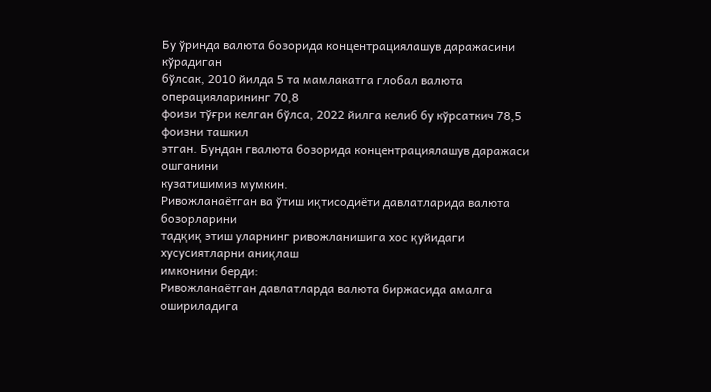Бу ўринда валюта бозорида концентрациялашув даражасини кўрадиган
бўлсак, 2010 йилда 5 та мамлакатга глобал валюта операцияларининг 70,8
фоизи тўғри келган бўлса, 2022 йилга келиб бу кўрсаткич 78,5 фоизни ташкил
этган. Бундан гвалюта бозорида концентрациялашув даражаси ошганини
кузатишимиз мумкин.
Ривожланаётган ва ўтиш иқтисодиёти давлатларида валюта бозорларини
тадқиқ этиш уларнинг ривожланишига хос қуйидаги хусусиятларни аниқлаш
имконини берди:
Ривожланаётган давлатларда валюта биржасида амалга ошириладига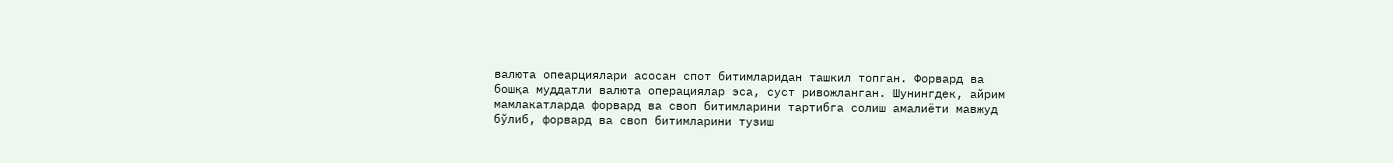валюта опеарциялари асосан спот битимларидан ташкил топган. Форвард ва
бошқа муддатли валюта операциялар эса, суст ривожланган. Шунингдек, айрим
мамлакатларда форвард ва своп битимларини тартибга солиш амалиёти мавжуд
бўлиб, форвард ва своп битимларини тузиш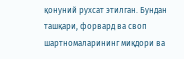қонуний рухсат этилган. Бундан
ташқари, форвард ва своп шартномаларининг миқдори ва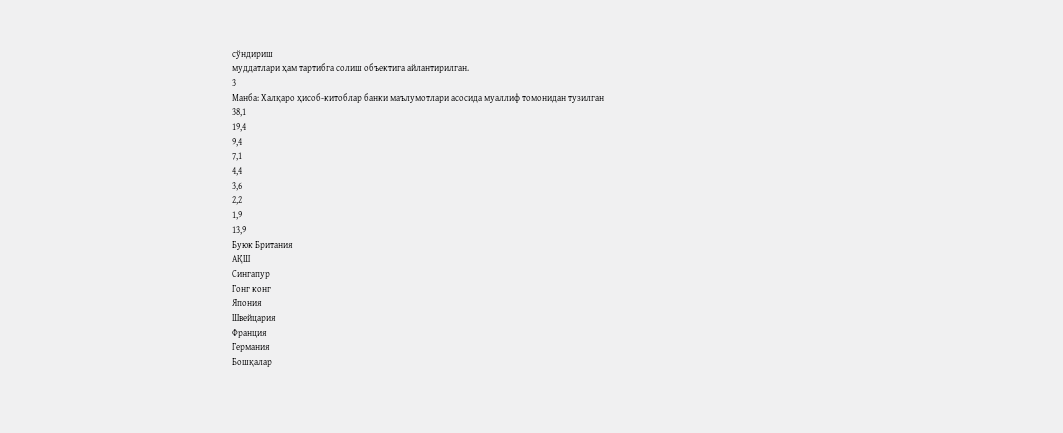сўндириш
муддатлари ҳам тартибга солиш объектига айлантирилган.
3
Манба: Халқаро ҳисоб-китоблар банки маълумотлари асосида муаллиф томонидан тузилган
38,1
19,4
9,4
7,1
4,4
3,6
2,2
1,9
13,9
Буюк Британия
АҚШ
Сингапур
Гонг конг
Япония
Швейцария
Франция
Германия
Бошқалар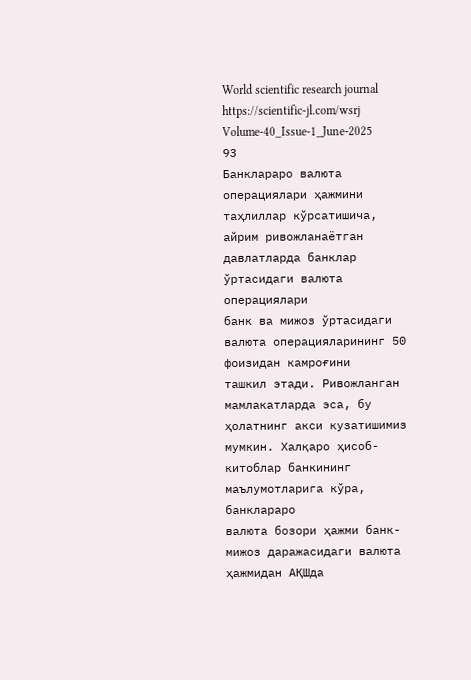World scientific research journal
https://scientific-jl.com/wsrj
Volume-40_Issue-1_June-2025
93
Банклараро валюта операциялари ҳажмини таҳлиллар кўрсатишича,
айрим ривожланаётган давлатларда банклар ўртасидаги валюта операциялари
банк ва мижоз ўртасидаги валюта операцияларининг 50 фоизидан камроғини
ташкил этади. Ривожланган мамлакатларда эса, бу ҳолатнинг акси кузатишимиз
мумкин. Халқаро ҳисоб-китоблар банкининг маълумотларига кўра, банклараро
валюта бозори ҳажми банк-мижоз даражасидаги валюта ҳажмидан АҚШда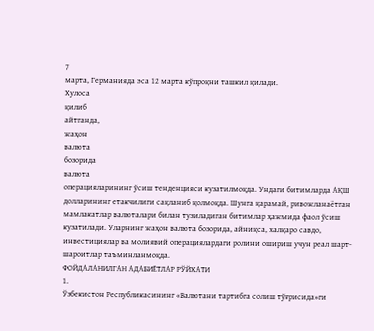7
марта, Германияда эса 12 марта кўпроқни ташкил қилади.
Хулоса
қилиб
айтганда,
жаҳон
валюта
бозорида
валюта
операцияларининг ўсиш тенденцияси кузатилмоқда. Ундаги битимларда АҚШ
долларининг етакчилиги сақланиб қолмоқда. Шунга қарамай, ривожланаётган
мамлакатлар валюталари билан тузиладиган битимлар ҳажмида фаол ўсиш
кузатилади. Уларнинг жаҳон валюта бозорида, айниқса, халқаро савдо,
инвестициялар ва молиявий операциялардаги ролини ошириш учун реал шарт-
шароитлар таъминланмоқда.
ФОЙДАЛАНИЛГАН АДАБИЁТЛАР РЎЙХАТИ
1.
Ўзбекистон Республикасининг «Валютани тартибга солиш тўғрисида»ги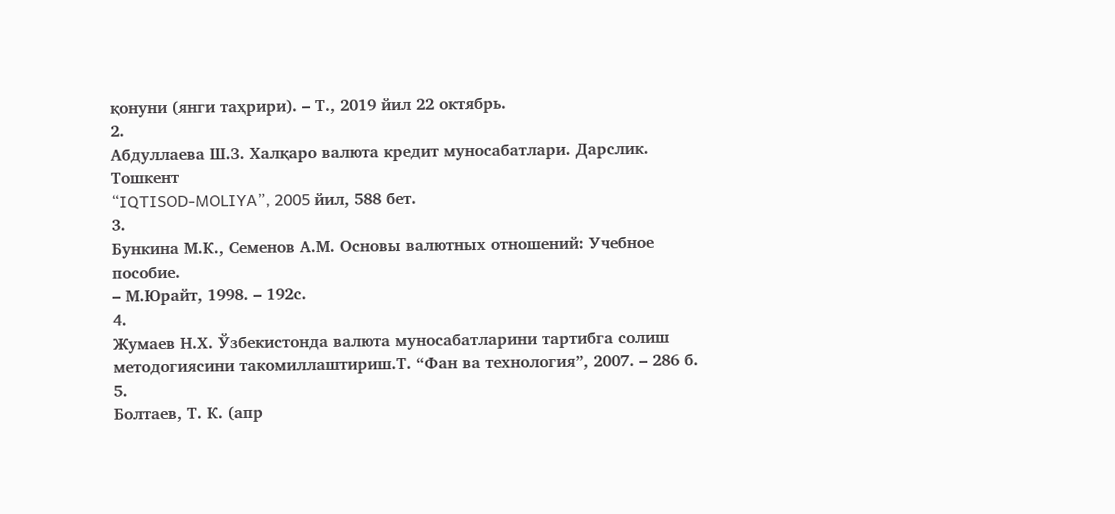қонуни (янги таҳрири). – Т., 2019 йил 22 октябрь.
2.
Абдуллаева Ш.З. Халқаро валюта кредит муносабатлари. Дарслик. Тошкент
“IQTISOD-MOLIYA”, 2005 йил, 588 бет.
3.
Бункина М.К., Семенов А.М. Основы валютных отношений: Учебное пособие.
– М.Юрайт, 1998. – 192с.
4.
Жумаев Н.Х. Ўзбекистонда валюта муносабатларини тартибга солиш
методогиясини такомиллаштириш.Т. “Фан ва технология”, 2007. – 286 б.
5.
Болтаев, Т. К. (апр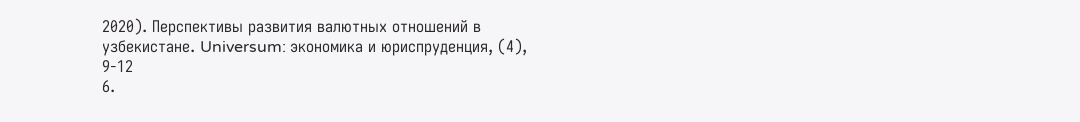2020). Перспективы развития валютных отношений в
узбекистане. Universum: экономика и юриспруденция, (4), 9-12
6.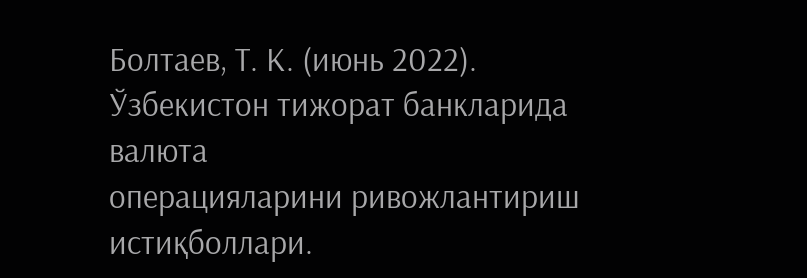Болтаев, Т. К. (июнь 2022). Ўзбекистон тижорат банкларида валюта
операцияларини ривожлантириш истиқболлари.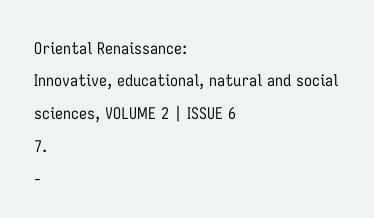Oriental Renaissance:
Innovative, educational, natural and social sciences, VOLUME 2 | ISSUE 6
7.
-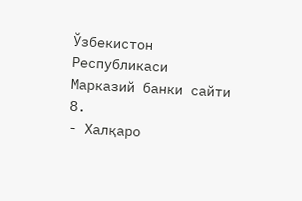Ўзбекистон Республикаси Марказий банки сайти
8.
- Халқаро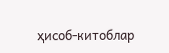ҳисоб-китоблар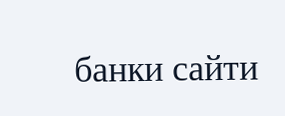банки сайти